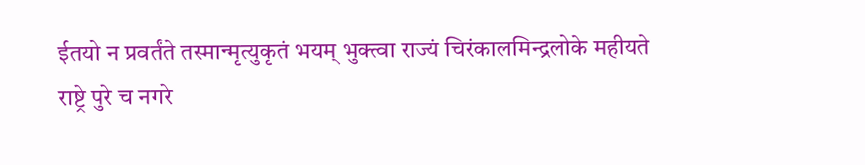ईतयो न प्रवर्तंते तस्मान्मृत्युकृतं भयम् भुक्त्वा राज्यं चिरंकालमिन्द्रलोके महीयते
राष्ट्रे पुरे च नगरे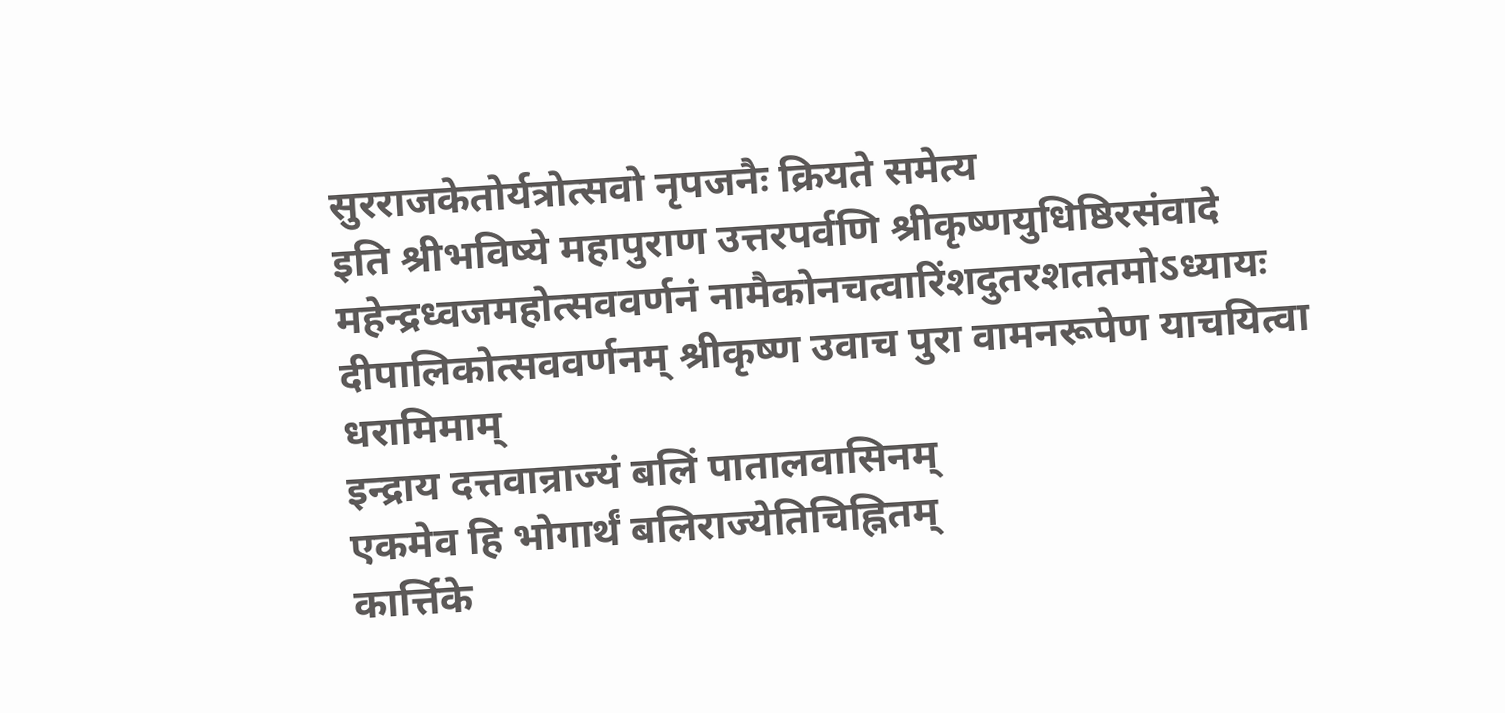सुरराजकेतोर्यत्रोत्सवो नृपजनैः क्रियते समेत्य
इति श्रीभविष्ये महापुराण उत्तरपर्वणि श्रीकृष्णयुधिष्ठिरसंवादे महेन्द्रध्वजमहोत्सववर्णनं नामैकोनचत्वारिंशदुतरशततमोऽध्यायः
दीपालिकोत्सववर्णनम् श्रीकृष्ण उवाच पुरा वामनरूपेण याचयित्वा धरामिमाम्
इन्द्राय दत्तवान्राज्यं बलिं पातालवासिनम्
एकमेव हि भोगार्थं बलिराज्येतिचिह्नितम्
कार्त्तिके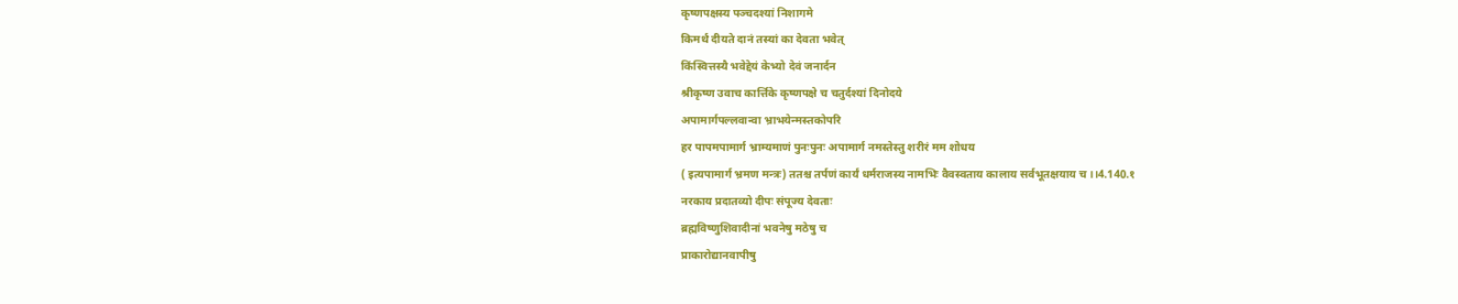कृष्णपक्षस्य पञ्चदश्यां निशागमे
किमर्थं दीयते दानं तस्यां का देवता भवेत्
किंस्वित्तस्यै भवेद्देयं केभ्यो देवं जनार्दन
श्रीकृष्ण उवाच कार्त्तिके कृष्णपक्षे च चतुर्दश्यां दिनोदये
अपामार्गपल्लवान्वा भ्राभयेन्मस्तकोपरि
हर पापमपामार्ग भ्राम्यमाणं पुनःपुनः अपामार्ग नमस्तेस्तु शरीरं मम शोधय
( इत्यपामार्ग भ्रमण मन्त्रः) ततश्च तर्पणं कार्यं धर्मराजस्य नामभिः वैवस्वताय कालाय सर्वभूतक्षयाय च ।।4.140.१
नरकाय प्रदातव्यो दीपः संपूज्य देवताः
ब्रह्मविष्णुशिवादीनां भवनेषु मठेषु च
प्राकारोद्यानवापीषु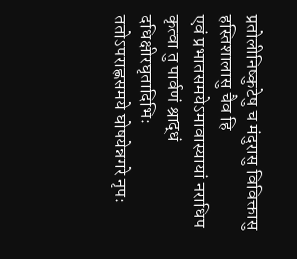प्रतोलीनिष्कुटेषु च मंदुरासु विविक्तासु हस्तिशालासु चैव हि
एवं प्रभातसमयेऽमावास्यायां नराधिप
कृत्वा तु पार्वणं श्राद्धं दधिक्षीरघृतादिभिः
ततोऽपराह्णसमये घोषयेन्नगरे नृपः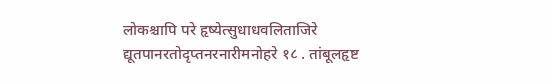लोकश्चापि परे हृष्येत्सुधाधवलिताजिरे
द्यूतपानरतोदृप्तनरनारीमनोहरे १८ . तांबूलहृष्ट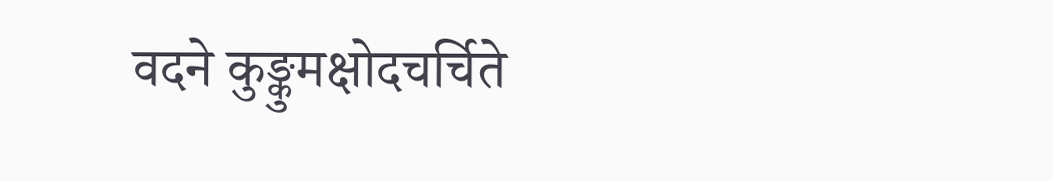वदने कुङ्कुमक्षोदचर्चिते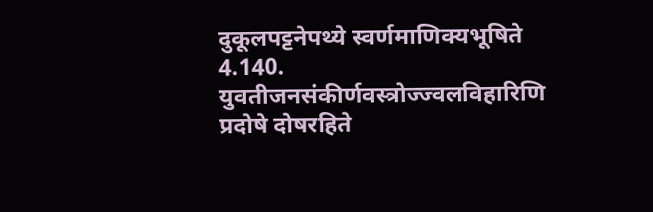दुकूलपट्टनेपथ्ये स्वर्णमाणिक्यभूषिते 4.140.
युवतीजनसंकीर्णवस्त्रोज्ज्वलविहारिणि प्रदोषे दोषरहिते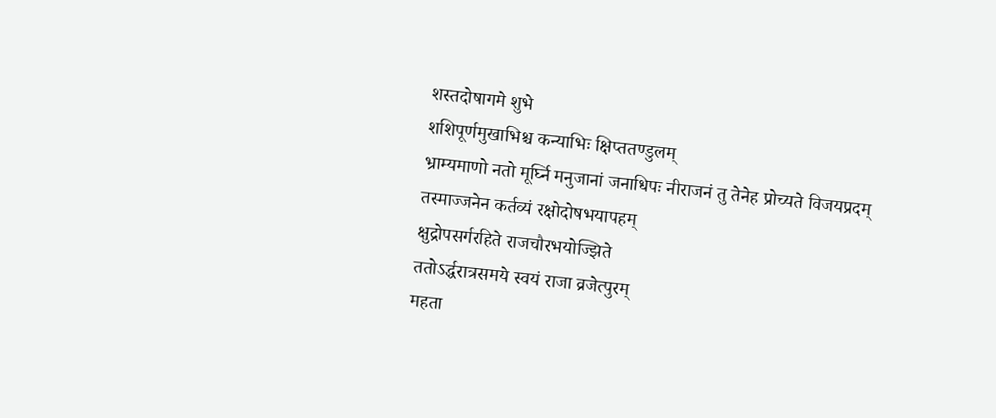शस्तदोषागमे शुभे
शशिपूर्णमुखाभिश्च कन्याभिः क्षिप्ततण्डुलम्
भ्राम्यमाणो नतो मूर्घ्नि मनुजानां जनाधिपः नीराजनं तु तेनेह प्रोच्यते विजयप्रदम्
तस्माज्जनेन कर्तव्यं रक्षोदोषभयापहम्
क्षुद्रोपसर्गरहिते राजचौरभयोज्झिते
ततोऽर्द्धरात्रसमये स्वयं राजा व्रजेत्पुरम्
महता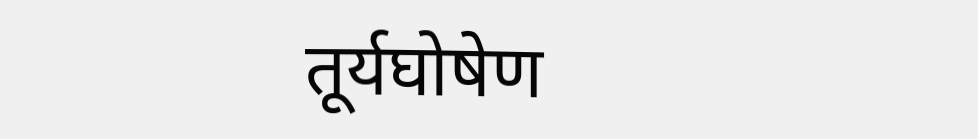तूर्यघोषेण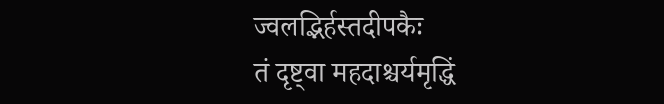ज्वलद्भिर्हस्तदीपकैः
तं दृष्ट्वा महदाश्चर्यमृद्धिं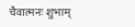चैवात्मनः शुभाम्